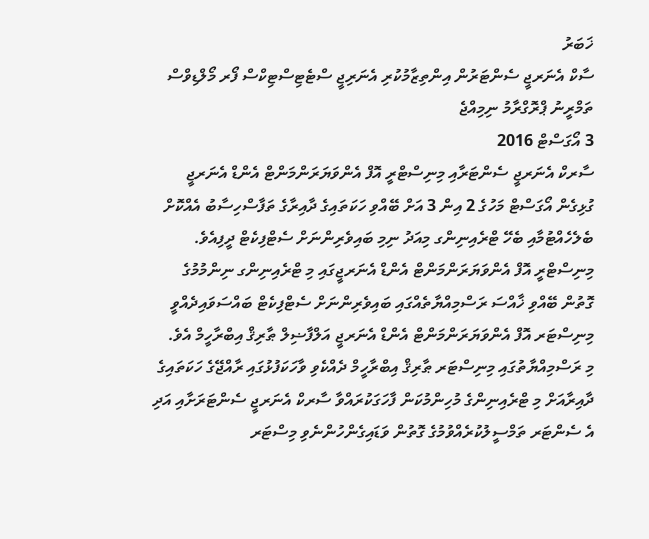ޚަބަރު
ސާކް އެނަރޖީ ސެންޓަރުން އިންތިޒާމުކުރި އެނަރިޖީ ސްޓެޓިސްޓިކްސް ފޯރ މޯލްޑިވްސް ތަމްރީނު ޕްރޮގްރާމު ނިމިއްޖެ
3 އޯގަސްޓް 2016
ސާރކް އެނަރޖީ ސެންޓަރާއި މިނިސްޓްރީ އޮފް އެންވަޔަރަންމަންޓް އެންޑް އެނަރޖީ ގުޅިގެން އޯގަސްޓް މަހުގެ 2 އިން 3 އަށް ބޭއްވި ހަކަތައިގެ ދާއިރާގެ ތަފާސްހިސާބު އެއްކޮށް ބެލެހެއްޓުމާއި ބެހޭ ޓްރެއިނިންގ މިއަދު ނިމި ބައިވެރިންނަށް ސެޓްފިކެޓް ދީފިއެވެ. މިނިސްޓްރީ އޮފް އެންވަޔަރަންމަންޓް އެންޑް އެނަރޖީގައި މި ޓްރެއިނިންގ ނިންމުމުގެ ގޮތުން ބޭއްވި ޚާއްސަ ރަސްމިއްޔާތެއްގައި ބައިވެރިންނަށް ސެޓްފިކެޓް ބައްސަވައިދެއްވީ މިނިސްޓަރ އޮފް އެންވަޔަރަންމަންޓް އެންޑް އެނަރޖީ އަލްފާޟިލް ޠާރިޤް އިބްރާހީމް އެވެ.
މި ރަސްމިއްޔާތުގައި މިނިސްޓަރ ޠާރިޤް އިބްރާހީމް ދެއްކެވި ވާހަކަފުޅުގައި ރާއްޖޭގެ ހަކަތައިގެ ދާއިރާއަށް މި ޓްރެއިނިންގެ މުހިންމުކަން ފާހަގަކުރައްވާ ސާރކް އެނަރޖީ ސެންޓަރަށާއި އަދި އެ ސެންޓަރ ތަމްސީލުކުރެއްވުމުގެ ގޮތުން ވަޑައިގެންހުންނެވި މިސްޓަރ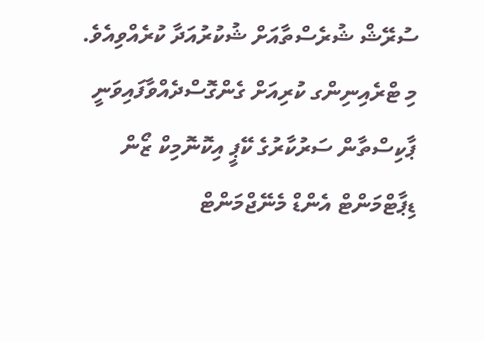ސުރޭޝް ޝުރެސްތާއަށް ޝުކުރުއަދާ ކުރެއްވިއެވެ.
މި ޓްރެއިނިންގ ކުރިއަށް ގެންގޮސްދެއްވާފައިވަނީ ޕާކިސްތާން ސަރުކާރުގެ ކޭޕީ އިކޮނޮމިކް ޒޯން ޑިޕާޓްމަންޓް އެންޑް މެނޭޖްމަންޓް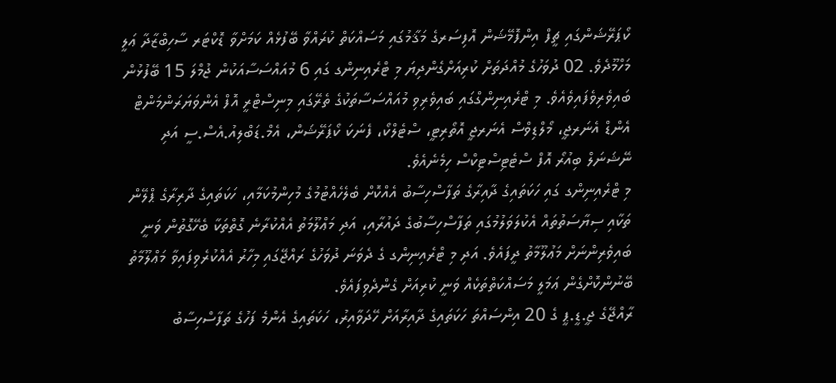ކޯޕަރޭޝަންގައި ޗީފް އިންފޮމޭޝަން އޮފިސަރގެ މަޤާމުގައި މަސައްކަތް ކުރައްވާ ބޭފުޅެއް ކަމަށްވާ ޑޮކްޓަރ ސާހިބްޒާދާ ޢަލީ މަހްމޫދެވެ. 02 ދުވަހުގެ މުއްދަތަށް ކުރިއަށްގެންދިޔަ މި ޓްރެއިނިންގ ގައި 6 މުއައްސަސާއަކުން ޖުމްލަ 15 ބޭފުޅުން ބައިވެރިވެފައިވެއެވެ. މި ޓްރެއިނިންގްގައި ބައިވެރިވި މުއައްސަސާތަކުގެ ތެރޭގައި މިނިސްޓްރީ އޮފް އެންވަޔަރަންމަންޓް އެންޑް އެނަރޖީ، މޯލްޑިވްސް އެނަރޖީ އޮތޯރިޓީ، ސްޓެލްކޯ، ފެނަކަ ކޯޕަރޭޝަން، އެމް.ޑަބްލިއު.އެސް.ސީ އަދި ނޭޝަނަލް ބިއުރޯ އޮފް ސްޓެޓިސްޓިކްސް ހިމެނެއެވެ.
މި ޓްރެއިނިންގ ގައި ހަކަތައިގެ ދާއިރާގެ ތަފާސްހިސާބު އެއްކޮށް ބެލެހެއްޓުމުގެ މުހިންމުކަމާއި، ހަކަތައިގެ ދާރިރާގެ ޕްލޭން ތަކާއި ސިޔާސަތުތައް އެކުލަވަލުމުގައި ތަފާސްހިސާބުގެ ދައުރާއި، އަދި މަޢްލޫމަތު އެއްކުރާނެ ގޮތްތަކާ ބެހޭގޮތުން ވަނީ ބައިވެރިންނަށް މަޢުލޫމާތު ދީފައެވެ. އަދި މި ޓްރެއިނިންގ ގެ ދެވަނަ ދުވަހުގެ ރައްޖޭގައި މިހާރު އެއްކުރެވިފައިވާ މަޢްލޫމާތު ބޭނުންކޮށްގެން ޢަމަލީ މަސައްކަތްތަކެއް ވަނީ ކުރިއަށް ގެންދެވިފައެވެ.
ރާއްޖޭގެ ޖީ.ޑީ.ޕީ ގެ 20 އިންސައްތަ ހަކަތައިގެ ދާއިރާއަށް ހޭދަވާއިރު، ހަކަތައިގެ އެންމެ ފަހުގެ ތަފާސްހިސާބު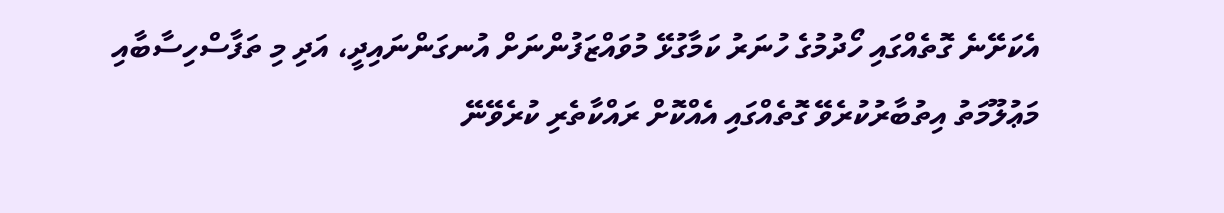އެކަށޭނެ ގޮތެއްގައި ހޯދުމުގެ ހުނަރު ކަމާގުޅޭ މުވައްޒަފުންނަށް އުނގަންނައިދީ، އަދި މި ތަފާސްހިސާބާއި މަޢުލޫމަތު އިތުބާރުކުރެވޭ ގޮތެއްގައި އެއްކޮށް ރައްކާތެރި ކުރެވޭނޭ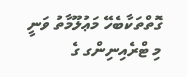ގޮތްތަކާބެހޭ މަޢުލޫމާތު ވަނީ މި ޓްރެއިނިންގ ގެ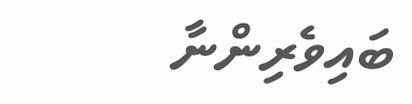ބައިވެރިންނާ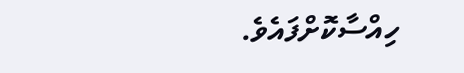ހިއްސާކޮށްފައެވެ.